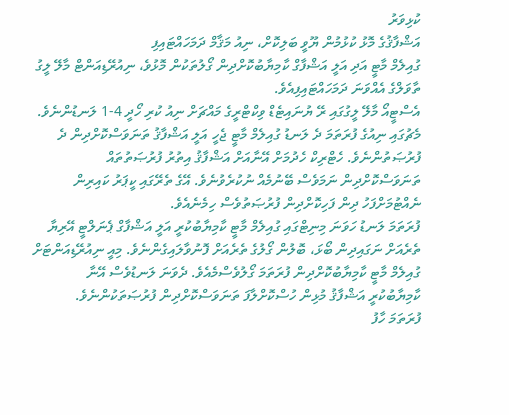ކުޅިވަރު
އަޝްފާޤުގެ މޮޅު ކުޅުމުން ޔޫވީ ބަލިކޮށް، ނިއު މަޤާމް ދަމަހައްޓައިފި
ގުއިލެމް މާޓީ އަދި އަލީ އަޝްފާގް ކާމިޔާބުކޮށްދިން ގޯލުތަކުން މޮޅުވެ، ނިއުރޭޑިއަންޓް މާލޭ ލީގު ތާވަލްގެ އެއްވަނަ ދަމަހައްޓައިފިއެވެ.
އެސްޓީއޯ މާލޭ ލީގުގައި ރޭ ޔުނައިޓެޑް ވިކްޓްރީގެ މައްޗަށް ނިއު ކުރި ހޯދީ 4-1 ލަނޑުންނެވެ. މެޗުގައި ނިއުގެ ފުރަތަމަ ދެ ލަނޑު ގުއިލެމް މާޓީ ޖެހީ އަލީ އަޝްފާޤު ތަނަވަސްކޮށްދިން ދެ ފުރުޞަތުންނެވެ. ހެޓްރިކް ހެދުމަށް އޭނާއަށް އަޝްފާޤު އިތުރު ފުރުޞަތުތައް ތަނަވަސްކޮށްދިން ނަމަވެސް ބޭނުމެއް ނުކުރެވުނެވެ. އޭގެ ތެރޭގައި ކީޕަރު ކައިރިން ނެއްޓުމަށްފަހު ދިން ފަހިކޮށްދިން ފުރުޞަތުވެސް ހިމެނެއެވެ.
ފުރަތަމަ ލަނޑު ހަވަނަ މިނިޓްގައި ގުއިލެމް މާޓީ ކާމިޔާބުކުރީ އަލީ އަޝްފާގް ޕެނަލްޓީ އޭރިޔާ ތެރެއަށް ނަގައިދިން ބޯޅަ، ބޮލުން ގޯލުގެ ތެރެއަށް ފޮނުވާލައިގެންނެވެ. މިއީ ނިއުރޭޑިއަންޓަށް ގުއިލެމް މާޓީ ކާމިޔާބުކޮށްދިން ފުރަތަމަ ގޯލުވެސްމެއެވެ. ދެވަނަ ލަނޑުވެސް އޭނާ ކާމިޔާބުކުރީ އަޝްފާޤު މުޅިން ހުސްކޮށްލާފަ ތަނަވަސްކޮށްދިން ފުރުޞަތަކުންނެވެ.
ފުރަތަމަ ހާފު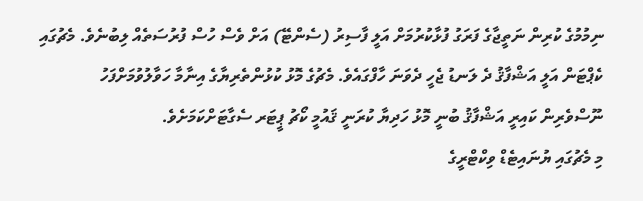ނިމުމުގެ ކުރިން ނަތީޖާގެ ފަރަގު ފުޅާކުރުމަށް އަލީ ފާސިރު (ސެންޓޭ) އަށް ވެސް ހުސް ފުރުސަތެއް ލިބުނެވެ. މެޗުގައި ކެޕްޓަން އަލީ އަޝްފާޤު ދެ ލަނޑު ޖެހީ ދެވަނަ ހާފްގައެވެ. މެޗުގެ މޮޅު ކުޅުންތެރިޔާގެ އިނާމާ ހަވާލުވުމަށްފަހު ނޫސްވެރިން ކައިރީ އަޝްފާޤު ބުނީ މޮޅު ހަދިޔާ ކުރަނީ ޤައުމީ ކޯޗު ޕީޓަރ ސެގާޓަށްކަމަށެވެ.
މި މެޗުގައި ޔުނައިޓެޑް ވިކްޓްރީގެ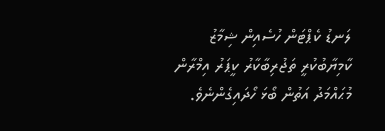ލަނޑު ކެޕްޓަން ހުސެއިން ޝިމާޒު ކާމިޔާބުކުރީ ތަޖުރިބާކާރު ކީޕަރު އިމްރާން މުޙައްމަދު އަތުން ބޯޅަ ހޯދައިގެންނެވެ.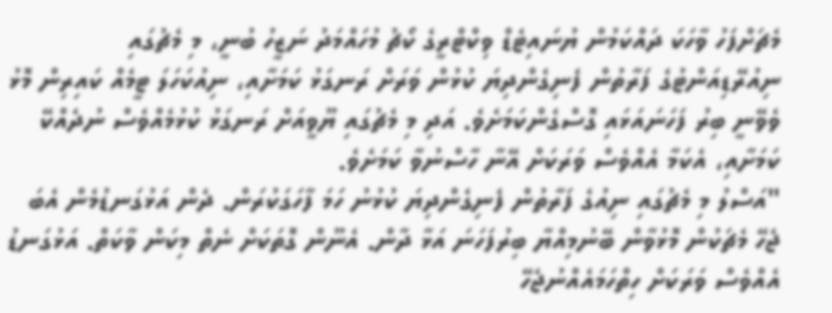މެޗަށްފަހު ވާހަކަ ދައްކަމުން ޔުނައިޓެޑް ވިކްޓްރީގެ ކޯޗު މުހައްމަދު ނަޒީހު ބުނީ، މި މެޗުގައި ނިއުރޭޑިއަންޓުގެ ފަރާތުން ފެނިގެންދިޔަ ކުޅުން ވަރަށް ރަނގަޅު ކަމަށާއި، ނިއުކަހަލަ ޓީމެއް ކައިރިން މޮޅު ވެވޭނީ ބިރު ފަހަނައަޅައި ގޮސްގެންކަމަށެވެ. އަދި މި މެޗުގައި ޔޫވީއަށް ރަނގަޅު ކުޅުމެއްވެސް ނުދެއްކޭ ކަމަށާއި، އެކަމާ އެއްވެސް ވަރަކަށް އޭނާ ހާސްނުވާ ކަމަށެވެ.
"އަސްލު މި މެޗުގައި ނިއުގެ ފަރާތުން ފެނިގެންދިޔަ ކުޅުނު ހަމަ ފާހަގަކުރަން. ދެން އަޅުގަނޑުމެން އެބަ ޖެހޭ މެޗަކުން މޮޅުވާން ބޭނުމިއްޔާ ބިރުފަހަނަ އަޅާ ދާން. އެނޫން ގޮތަކަށް ނެތް މިކަން ވާކަތް. އަޅުގަނޑު އެއްވެސް ވަރަކަށް ހިތްހަމައެއްނުޖެހޭ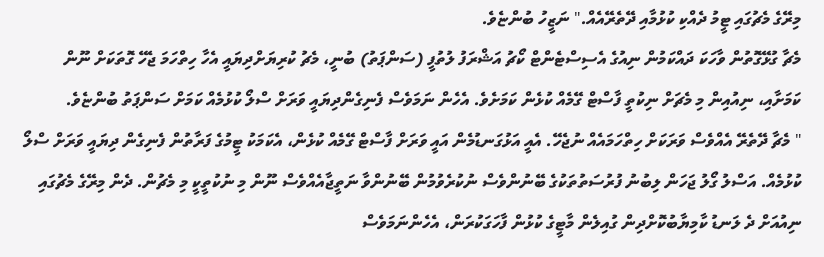މިރޭގެ މެޗުގައި ޓީމު ދެއްކި ކުޅުމާއި ދޭތެރޭއެއް." ނަޒީހު ބުންޏެވެ.
މެޗާ ގުޅޭގޮތުން ވާހަކަ ދައްކަމުން ނިއުގެ އެސިސްޓެންޓް ކޯޗު އަޝްރަފު ލުތުފީ (ސަންޕަތު) ބުނީ، މެޗު ކުރިޔަށްދިޔައީ އެހާ ހިތްހަމަ ޖެހޭ ގޮތަކަށް ނޫން ކަމަށާއި، ނިއުއިން މި މެޗަށް ނިކުތީ ފާސްޓް ގޭމެއް ކުޅެން ކަމަށެވެ. އެހެން ނަމަވެސް ފެނިގެންދިޔައީ ވަރަށް ސްލޯ ކުޅުމެއް ކަމަށް ސަންޕަތު ބުންޏެވެ.
" މެޗާ ދޭތެރޭ އެއްވެސް ވަރަކަށް ހިތްހަމައެއް ނުޖެހޭ. އެއީ އަޅުގަނޑުމެން އައީ ވަރަށް ފާސްޓް ގޭމެއް ކުޅެން، އެކަމަކު ޓީމުގެ ފަރާތުން ފެނިގެން ދިޔައީ ވަރަށް ސްލޯ ކުޅުމެއް. އަސްލު ގޯލު ޖަހަން ލިބުނު ފުރުސަތުތަކުގެ ބޭނުންވެސް ނުކުރެވުމުން ބޭނުންވާ ނަތީޖާއެއްވެސް ނޫން މި ނުކުތީކީ މި މެޗުން. ދެން މިރޭގެ މެޗުގައި ނިއުއަށް ދެ ލަނޑު ކާމިޔާބުކޮށްދިން ގުއިލެން މާޓީގެ ކުޅުން ފާހަގަކުރަން، އެހެންނަމަވެސް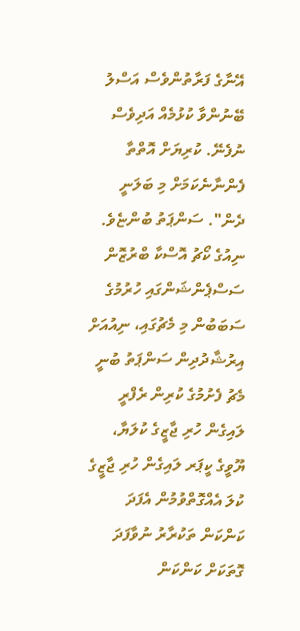އޭނާގެ ފަރާތުންވެސް އަސްލު ބޭނުންވާ ކުޅުމެއް އަދިވެސް ނުފެނޭ. ކުރިޔަށް އޮތްތާ ފެންނާނެކަމަށް މި ބަލަނީ ދެން". ސަންޕަތު ބުންޏެވެ.
ނިއުގެ ކޯޗު އޮސްކާ ބްރުޒޮން ސަސްޕެންޝަންގައި ހުރުމުގެ ސަބަބުން މި މެޗުގައި، ނިއުއަށް އިރުޝާދުދިން ސަންޕަތު ބުނީ މެޗު ފެށުމުގެ ކުރިން ރެފްރީ ލައިގެން ހުރި ޖާޒީގެ ކުލަޔާ، ޔޫވީގެ ކީޕަރ ލައިގެން ހުރި ޖާޒީގެ ކުލަ އެއްގޮތްވުމުން އެފަދަ ކަންކަން ތަކުރާރު ނުވާފަދަ ގޮތަކަށް ކަންކަން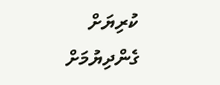ކުރިޔަށް ގެންދިޔުމަށް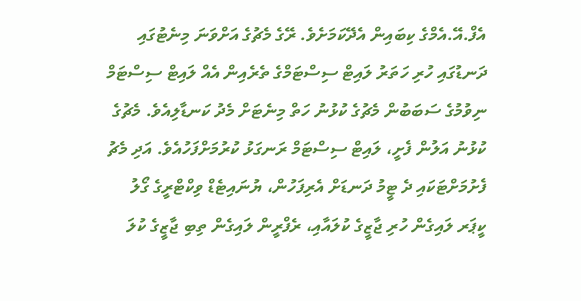އެފް.އޭ.އެމްގެ ކިބައިން އެދޭކަމަށެވެ. ރޭގެ މެޗުގެ އަށްވަނަ މިނެޓުގައި ދަނޑުގައި ހުރި ހަތަރު ލައިޓް ސިސްޓަމްގެ ތެރެއިން އެއް ލައިޓް ސިސްޓަމް ނިވުމުގެ ސަބަބުން މެޗުގެ ކުޅުނު ހަތް މިނެޓަށް މެދު ކަނޑާލިއެވެ. މެޗުގެ ކުޅުނު އަލުން ފެށީ، ލައިޓް ސިސްޓަމް ރަނގަޅު ކުރުމަށްފަހުއެވެ. އަދި މެޗު ފެށުމަށްޓަކައި ދެ ޓީމު ދަނޑަށް އެރިފަހުން، ޔުނައިޓެޑް ވިކްޓްރީގެ ގޯލު ކީޕަރ ލައިގެން ހުރި ޖާޒީގެ ކުލައާއި، ރެފްރީން ލައިގެން ތިބި ޖާޒީގެ ކުލަ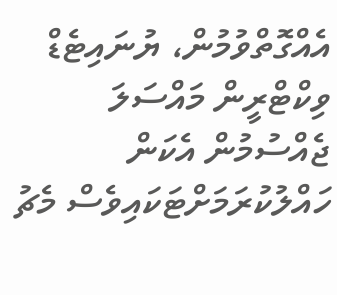އެއްގޮތްވުމުން، ޔުނައިޓެޑް ވިކްޓްރީން މައްސަލަ ޖެއްސުމުން އެކަން ހައްލުކުރަމަށްޓަކައިވެސް މެޗު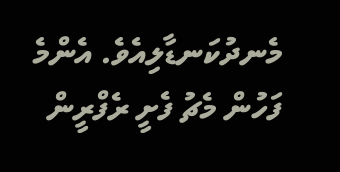މެނދުކަނޑާލިއެވެ. އެންމެ ފަހުން މެޗު ފެށީ ރެފްރީން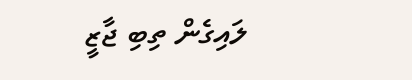ލައިގެން ތިބި ޖާޒީ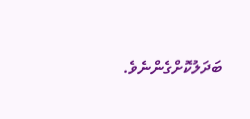ބަދަލުކޮށްގެންނެވެ.